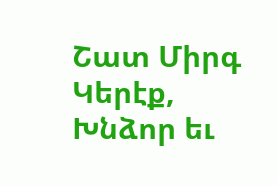Շատ Միրգ Կերէք, Խնձոր եւ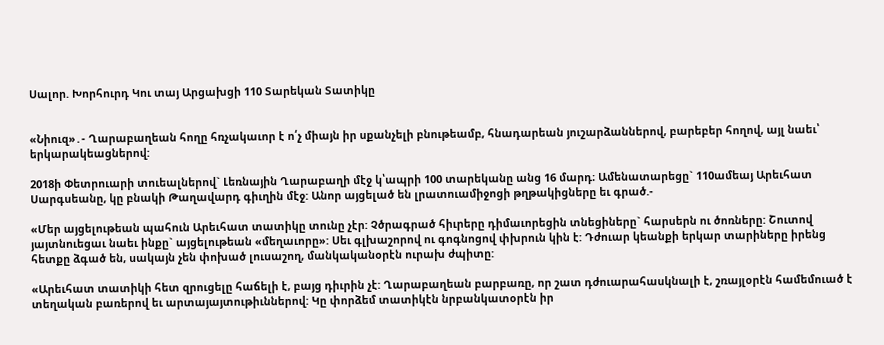Սալոր. Խորհուրդ Կու տայ Արցախցի 110 Տարեկան Տատիկը


«Նիուզ»․- Ղարաբաղեան հողը հռչակաւոր է ո՛չ միայն իր սքանչելի բնութեամբ, հնադարեան յուշարձաններով, բարեբեր հողով, այլ նաեւ՝ երկարակեացներով:

2018ի Փետրուարի տուեալներով` Լեռնային Ղարաբաղի մէջ կ՝ապրի 100 տարեկանը անց 16 մարդ։ Ամենատարեցը` 110ամեայ Արեւհատ Սարգսեանը, կը բնակի Թաղավարդ գիւղին մէջ: Անոր այցելած են լրատուամիջոցի թղթակիցները եւ գրած.-

«Մեր այցելութեան պահուն Արեւհատ տատիկը տունը չէր: Չծրագրած հիւրերը դիմաւորեցին տնեցիները` հարսերն ու ծոռները: Շուտով յայտնուեցաւ նաեւ ինքը` այցելութեան «մեղաւորը»: Սեւ գլխաշորով ու գոգնոցով փխրուն կին է: Դժուար կեանքի երկար տարիները իրենց հետքը ձգած են, սակայն չեն փոխած լուսաշող, մանկականօրէն ուրախ ժպիտը:

«Արեւհատ տատիկի հետ զրուցելը հաճելի է, բայց դիւրին չէ: Ղարաբաղեան բարբառը, որ շատ դժուարահասկնալի է, շռայլօրէն համեմուած է տեղական բառերով եւ արտայայտութիւններով: Կը փորձեմ տատիկէն նրբանկատօրէն իր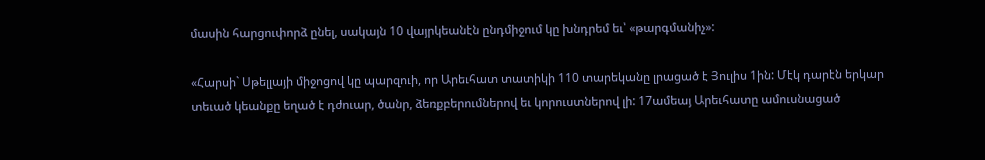մասին հարցուփորձ ընել, սակայն 10 վայրկեանէն ընդմիջում կը խնդրեմ եւ՝ «թարգմանիչ»:

«Հարսի` Սթելլայի միջոցով կը պարզուի, որ Արեւհատ տատիկի 110 տարեկանը լրացած է Յուլիս 1ին: Մէկ դարէն երկար տեւած կեանքը եղած է դժուար, ծանր, ձեռքբերումներով եւ կորուստներով լի: 17ամեայ Արեւհատը ամուսնացած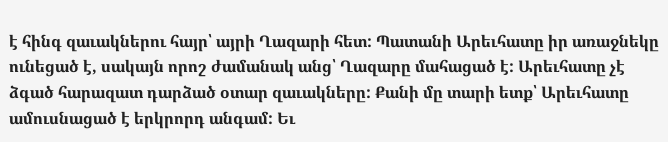է հինգ զաւակներու հայր՝ այրի Ղազարի հետ: Պատանի Արեւհատը իր առաջնեկը ունեցած է, սակայն որոշ ժամանակ անց՝ Ղազարը մահացած է: Արեւհատը չէ ձգած հարազատ դարձած օտար զաւակները: Քանի մը տարի ետք՝ Արեւհատը ամուսնացած է երկրորդ անգամ: Եւ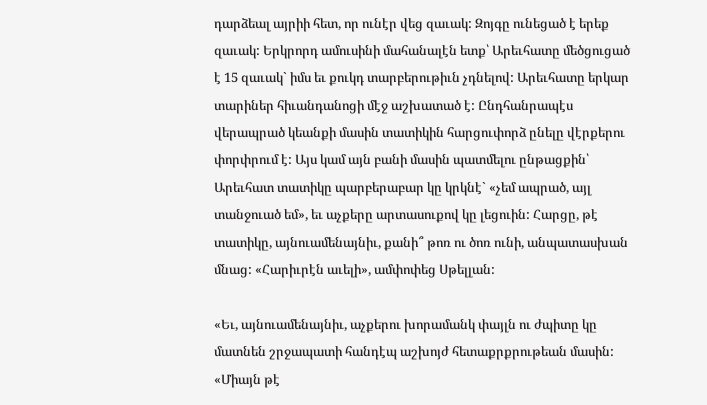դարձեալ այրիի հետ, որ ունէր վեց զաւակ: Զոյգը ունեցած է երեք զաւակ: Երկրորդ ամուսինի մահանալէն ետք՝ Արեւհատը մեծցուցած է 15 զաւակ` իմս եւ քուկդ տարբերութիւն չդնելով: Արեւհատը երկար տարիներ հիւանդանոցի մէջ աշխատած է: Ընդհանրապէս վերապրած կեանքի մասին տատիկին հարցուփորձ ընելը վէրքերու փորփրում է: Այս կամ այն բանի մասին պատմելու ընթացքին՝ Արեւհատ տատիկը պարբերաբար կը կրկնէ` «չեմ ապրած, այլ տանջուած եմ», եւ աչքերը արտասուքով կը լեցուին: Հարցը, թէ տատիկը, այնուամենայնիւ, քանի՞ թոռ ու ծոռ ունի, անպատասխան մնաց: «Հարիւրէն աւելի», ամփոփեց Սթելլան:

«Եւ, այնուամենայնիւ, աչքերու խորամանկ փայլն ու ժպիտը կը մատնեն շրջապատի հանդէպ աշխոյժ հետաքրքրութեան մասին: «Միայն թէ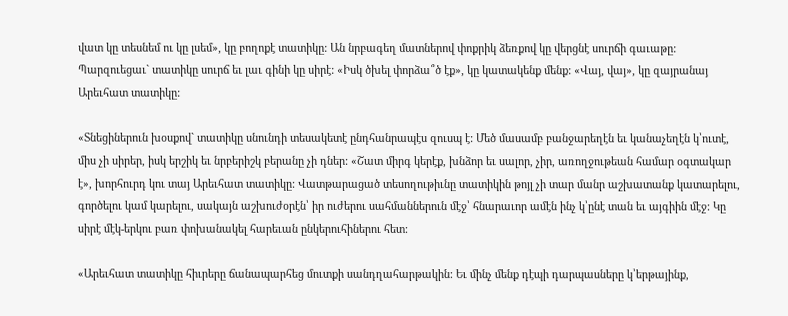վատ կը տեսնեմ ու կը լսեմ», կը բողոքէ տատիկը: Ան նրբագեղ մատներով փոքրիկ ձեռքով կը վերցնէ սուրճի գաւաթը: Պարզուեցաւ` տատիկը սուրճ եւ լաւ գինի կը սիրէ: «Իսկ ծխել փորձա՞ծ էք», կը կատակենք մենք: «Վայ, վայ», կը զայրանայ Արեւհատ տատիկը:

«Տնեցիներուն խօսքով` տատիկը սնունդի տեսակետէ ընդհանրապէս զուսպ է: Մեծ մասամբ բանջարեղէն եւ կանաչեղէն կ՝ուտէ, միս չի սիրեր, իսկ երշիկ եւ նրբերիշկ բերանը չի դներ: «Շատ միրգ կերէք, խնձոր եւ սալոր, չիր, առողջութեան համար օգտակար է», խորհուրդ կու տայ Արեւհատ տատիկը: Վատթարացած տեսողութիւնը տատիկին թոյլ չի տար մանր աշխատանք կատարելու, գործելու կամ կարելու, սակայն աշխուժօրէն՝ իր ուժերու սահմաններուն մէջ՝ հնարաւոր ամէն ինչ կ՝ընէ տան եւ այգիին մէջ: Կը սիրէ մէկ-երկու բառ փոխանակել հարեւան ընկերուհիներու հետ:

«Արեւհատ տատիկը հիւրերը ճանապարհեց մուտքի սանդղահարթակին: Եւ մինչ մենք դէպի դարպասները կ՝երթայինք,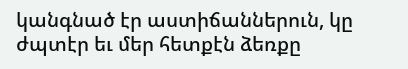կանգնած էր աստիճաններուն, կը ժպտէր եւ մեր հետքէն ձեռքը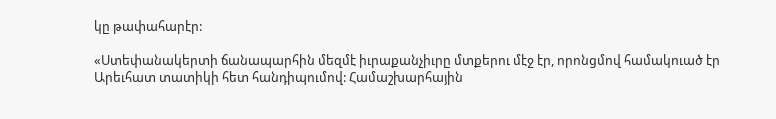կը թափահարէր:

«Ստեփանակերտի ճանապարհին մեզմէ իւրաքանչիւրը մտքերու մէջ էր, որոնցմով համակուած էր Արեւհատ տատիկի հետ հանդիպումով: Համաշխարհային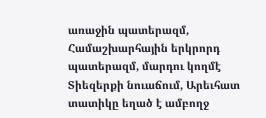առաջին պատերազմ, Համաշխարհային երկրորդ պատերազմ, մարդու կողմէ Տիեզերքի նուաճում, Արեւհատ տատիկը եղած է ամբողջ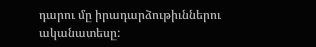դարու մը իրադարձութիւններու ականատեսը: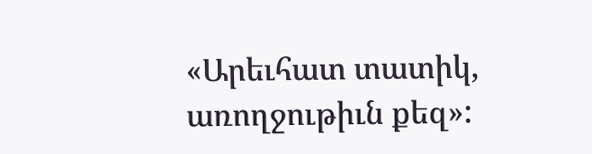«Արեւհատ տատիկ, առողջութիւն քեզ»: